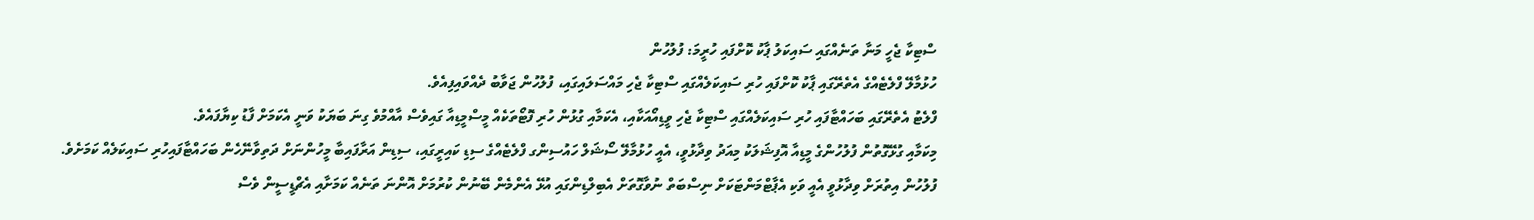ސްޓިކާ ޖެހީ މަނާ ތަނެއްގައި ސައިކަލު ޕާކު ކޮށްފައި ހުރީމަ: ފުލުހުން
ހުޅުމާލޭ ފްލެޓެއްގެ އެތެރޭގައި ޕާކު ކޮށްފައި ހުރި ސައިކަލެއްގައި ސްޓިކާ ޖެހި މައްސަލައިގައި، ފުލުހުން ޖަވާބު ދެއްވައިފިއެވެ.
ފްލެޓު އެތެރޭގައި ބަހައްޓާފައި ހުރި ސައިކަލެއްގައި ސްޓިކާ ޖެހި ވީޑިއޯއަކާއި، އެކަމާއި ގުޅުން ހުރި ފޮޓޯތަކެއް މީސްމީޑިއާ ގައިވެސް އާއްމުވެ ގިނަ ބަޔަކު ވަނީ އެކަމަށް ފާޑު ކިޔާފައެވެ.
މިކަމާއި ގުޅޭގޮތުން ފުލުހުންގެ މީޑިއާ އޮފިޝަލަކު މިއަދު ވިދާޅުވީ، އެއީ ހުޅުމާލޭ ސޯޝަލް ހައުސިންގ ފްލެޓެއްގެ ސިޑި ކައިރީގައި، ސިޑިން އަރާފައިބާ މީހުންނަށް ދަތިވާނޭހެން ބަހައްޓާފައިހުރި ސައިކަލެއް ކަމަށެވެ.
ފުލުހުން އިތުރަށް ވިދާޅުވީ އެއީ ވަކި އެޕާޓްމަންޓަކަށް ނިސްބަތް ނުވާގޮތަށް އެބިލްޑިންގައި އުޅޭ އެންމެން ބޭނުން ކުރުމަށް އޮންނަ ތަނެއް ކަމަށާއި އެޗްޑީސީން ވެސް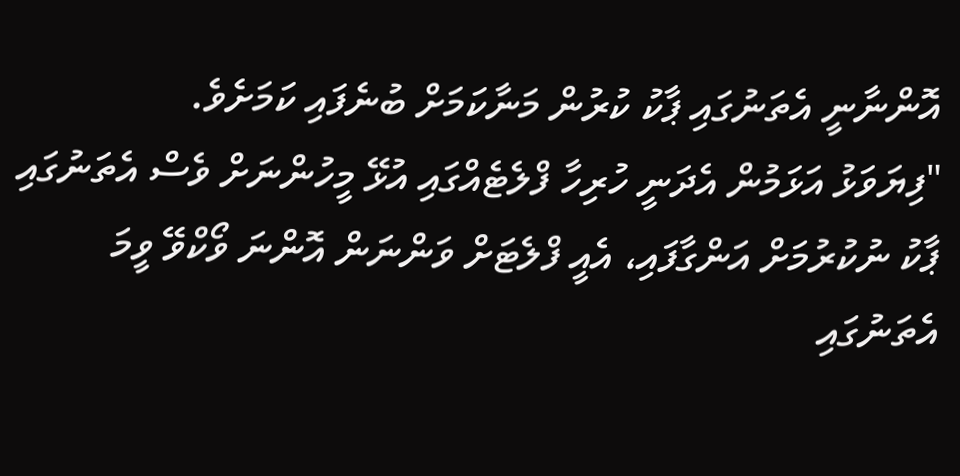އޮންނާނީ އެތަނުގައި ޕާކު ކުރުން މަނާކަމަށް ބުނެފައި ކަމަށެވެ.
"ފިޔަވަޅު އަޅަމުން އެދަނީ ހުރިހާ ފްލެޓެއްގައި އުޅޭ މީހުންނަށް ވެސް އެތަނުގައި ޕާކު ނުކުރުމަށް އަންގާފައި، އެއީ ފްލެޓަށް ވަންނަން އޮންނަ ވޯކްވޭ ވީމަ އެތަނުގައި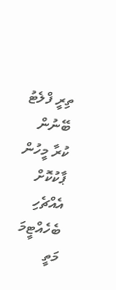ތިރީ ފްލެޓު ބޭނުން ކުރާ މީހުން ޕާކުކޮށް އެއްޗެހި ބެހެއްޓީމަ މަތީ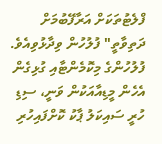ފްލެޓުތަކަށް އަރާފޭބުމަށް ދަތިވާތީ" ފުލުހުން ވިދާޅުވިއެވެ.
ފުލުހުންގެ މިކޮމެންޓާއި ގުޅިގެން އެހެން މީޑިއާއަކުން ވަނީ، ސިޑި ހުރީ ސައިކަލު ޕާކު ކޮށްފައިހުރި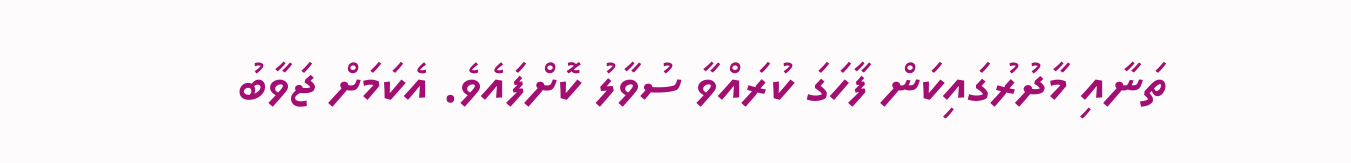ތަނާއި މާދުރުގައިކަން ފާހަގަ ކުރައްވާ ސުވާލު ކޮށްފައެވެ. އެކަމަށް ޖަވާބު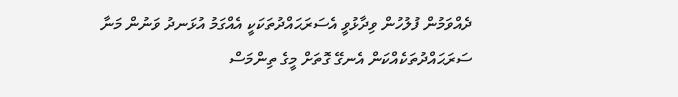ދެއްވަމުން ފުލުހުން ވިދާޅުވީ އެސަރަޙައްދުތަކަކީ އެއްގަމު އުޅަނދު ވަނުން މަނާ ސަރަޙައްދުތަކެއްކަން އެނގޭ ގޮތަށް މީގެ ތިންމަސް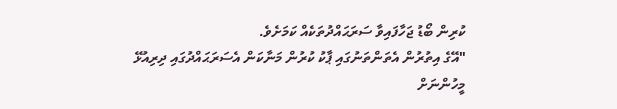ކުރިން ބޯޑު ޖަހާފައިވާ ސަރަޙައްދުތަކެއް ކަމަށެވެ.
"އޭގެ އިތުރުން އެތަންތަނުގައި ޕާކު ކުރުން މަނާކަން އެސަރަޙައްދުގައި ދިރިއުޅޭ މީހުންނަށް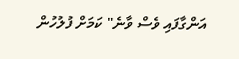އަންގާފައި ވެސް ވާނެ" ކަމަށް ފުލުހުން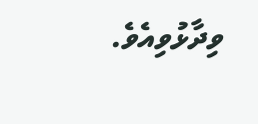ވިދާޅުވިއެވެ.